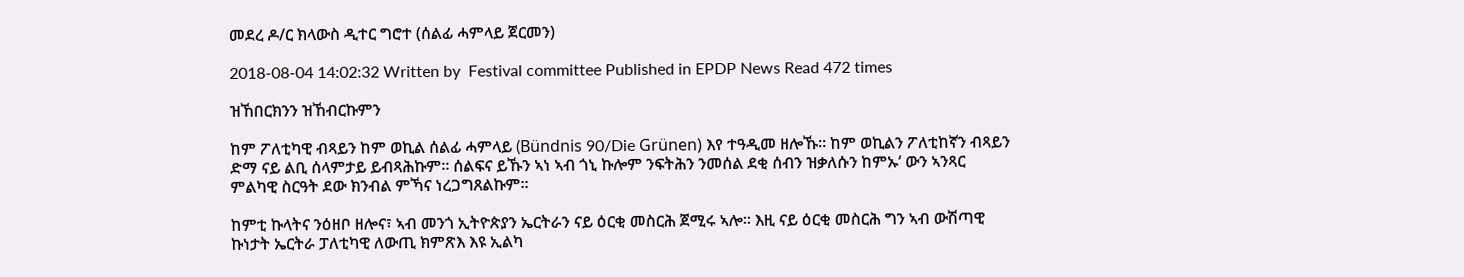መደረ ዶ/ር ክላውስ ዲተር ግሮተ (ሰልፊ ሓምላይ ጀርመን)

2018-08-04 14:02:32 Written by  Festival committee Published in EPDP News Read 472 times

ዝኸበርክንን ዝኸብርኩምን

ከም ፖለቲካዊ ብጻይን ከም ወኪል ሰልፊ ሓምላይ (Bündnis 90/Die Grünen) እየ ተዓዲመ ዘሎኹ። ከም ወኪልን ፖለቲከኛን ብጻይን ድማ ናይ ልቢ ሰላምታይ ይብጻሕኩም። ሰልፍና ይኹን ኣነ ኣብ ጎኒ ኩሎም ንፍትሕን ንመሰል ደቂ ሰብን ዝቃለሱን ከምኡ‘ ውን ኣንጻር ምልካዊ ስርዓት ደው ክንብል ምኻና ነረጋግጸልኩም።

ከምቲ ኩላትና ንዕዘቦ ዘሎና፣ ኣብ መንጎ ኢትዮጵያን ኤርትራን ናይ ዕርቂ መስርሕ ጀሚሩ ኣሎ። እዚ ናይ ዕርቂ መስርሕ ግን ኣብ ውሽጣዊ ኩነታት ኤርትራ ፓለቲካዊ ለውጢ ክምጽእ እዩ ኢልካ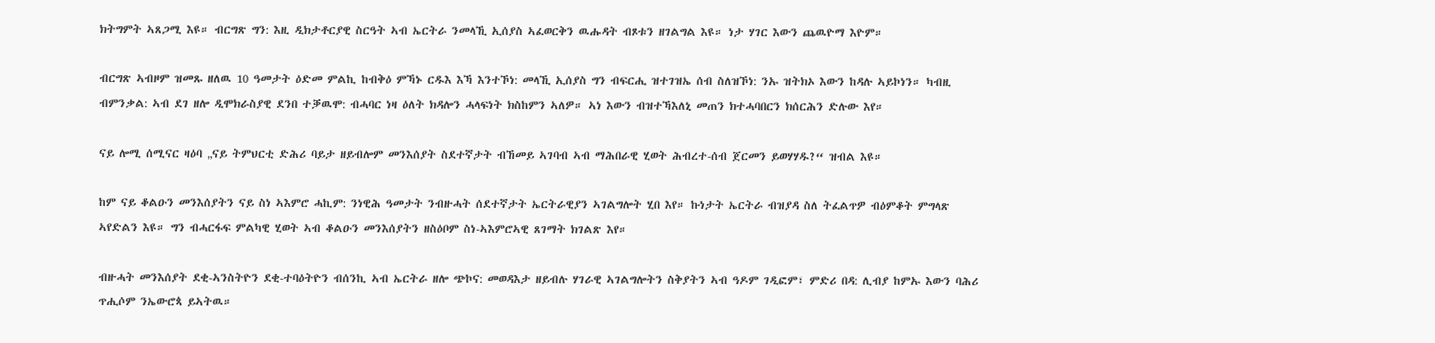ክትግምት ኣጸጋሚ እዩ። ብርግጽ ግን: እዚ ዲክታቶርያዊ ስርዓት ኣብ ኤርትራ ንመላኺ ኢሰያስ ኣፈወርቅን ዉሑዳት ብጾቱን ዘገልግል እዩ። ነታ ሃገር እውን ጨዉዮማ እዮም።

ብርግጽ ኣብዞም ዝመጹ ዘለዉ 10 ዓመታት ዕድመ ምልኪ ከብቅዕ ምኻኑ ርዱእ እኻ እንተኾነ: መላኺ ኢሰያስ ግን ብፍርሒ ዝተገዝኤ ሰብ ስለዝኾነ: ንኡ ዝትክኦ እውን ከዳሉ ኣይኮነን። ካብዚ ብምንቃል: ኣብ ደገ ዘሎ ዲሞክራስያዊ ደንበ ተቓዉሞ: ብሓባር ነዛ ዕለት ክዳሎን ሓላፍነት ክስከምን ኣለዎ። ኣነ እውን ብዝተኻእለኒ መጠን ክተሓባበርን ክሰርሕን ድሉው እየ።

ናይ ሎሚ ሰሚናር ዛዕባ „ናይ ትምህርቲ ድሕሪ ባይታ ዘይብሎም መንእሰያት ስደተኛታት ብኸመይ ኣገባብ ኣብ ማሕበራዊ ሂወት ሕብረተ-ሰብ ጀርመን ይወሃሃዱ?“ ዝብል እዩ።

ከም ናይ ቆልዑን መንእሰያትን ናይ ስነ ኣእምሮ ሓኪም: ንነዊሕ ዓመታት ንብዙሓት ሰደተኛታት ኤርትራዊያን ኣገልግሎት ሂበ እየ። ኩነታት ኤርትራ ብዝያዳ ስለ ትፈልጥዎ ብዕምቆት ምግላጽ ኣየድልን እዩ። ግን ብሓርፋፍ ምልካዊ ሂወት ኣብ ቆልዑን መንእሰያትን ዘስዕቦም ስነ-ኣእምሮኣዊ ጸገማት ክገልጽ እየ።

ብዙሓት መንእሰያት ደቂ-ኣንስትዮን ደቂ-ተባዕትዮን ብሰንኪ ኣብ ኤርትራ ዘሎ ጭኮና: መወዳእታ ዘይብሉ ሃገራዊ ኣገልግሎትን ስቅያትን ኣብ ዓዶም ገዲፎም፣ ምድሪ በዳ: ሊብያ ከምኡ እውን ባሕሪ ጥሒሶም ንኤውሮጳ ይኣትዉ።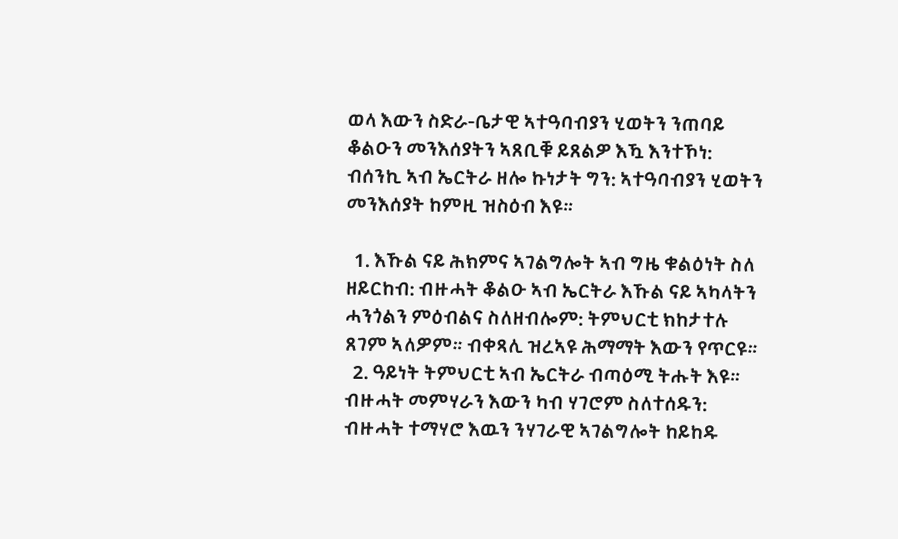ወላ እውን ስድራ-ቤታዊ ኣተዓባብያን ሂወትን ንጠባይ ቆልዑን መንእሰያትን ኣጸቢቑ ይጸልዎ እዃ እንተኾነ: ብሰንኪ ኣብ ኤርትራ ዘሎ ኩነታት ግን: ኣተዓባብያን ሂወትን መንእሰያት ከምዚ ዝስዕብ እዩ።

  1. እኹል ናይ ሕክምና ኣገልግሎት ኣብ ግዜ ቁልዕነት ስለ ዘይርከብ: ብዙሓት ቆልዑ ኣብ ኤርትራ እኹል ናይ ኣካላትን ሓንጎልን ምዕብልና ስለዘብሎም: ትምህርቲ ክከታተሉ ጸገም ኣለዎም። ብቀጻሊ ዝረኣዩ ሕማማት እውን የጥርዩ።
  2. ዓይነት ትምህርቲ ኣብ ኤርትራ ብጣዕሚ ትሑት እዩ። ብዙሓት መምሃራን እውን ካብ ሃገሮም ስለተሰዱን: ብዙሓት ተማሃሮ እዉን ንሃገራዊ ኣገልግሎት ከይከዱ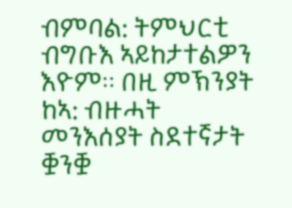ብምባል: ትምህርቲ ብግቡእ ኣይከታተልዎን እዮም። በዚ ምኽንያት ከኣ: ብዙሓት መንእሰያት ስደተኛታት ቛንቛ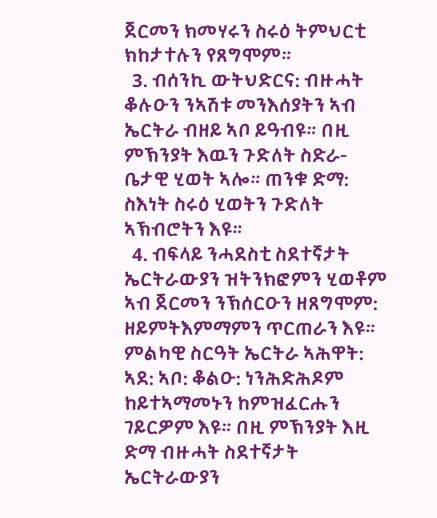ጀርመን ክመሃሩን ስሩዕ ትምህርቲ ክከታተሉን የጸግሞም።
  3. ብሰንኪ ውትህድርና: ብዙሓት ቆሉዑን ንኣሽቱ መንእሰያትን ኣብ ኤርትራ ብዘይ ኣቦ ይዓብዩ። በዚ ምኽንያት እዉን ጉድለት ስድራ-ቤታዊ ሂወት ኣሎ። ጠንቁ ድማ: ስእነት ስሩዕ ሂወትን ጉድለት ኣኽብሮትን እዩ።
  4. ብፍላይ ንሓደስቲ ስደተኛታት ኤርትራውያን ዝትንክፎምን ሂወቶም ኣብ ጀርመን ንኽሰርዑን ዘጸግሞም: ዘይምትእምማምን ጥርጠራን እዩ። ምልካዊ ስርዓት ኤርትራ ኣሕዋት: ኣደ: ኣቦ: ቆልዑ: ነንሕድሕዶም ከይተኣማመኑን ከምዝፈርሑን ገይርዎም እዩ። በዚ ምኽንያት እዚ ድማ ብዙሓት ስደተኛታት ኤርትራውያን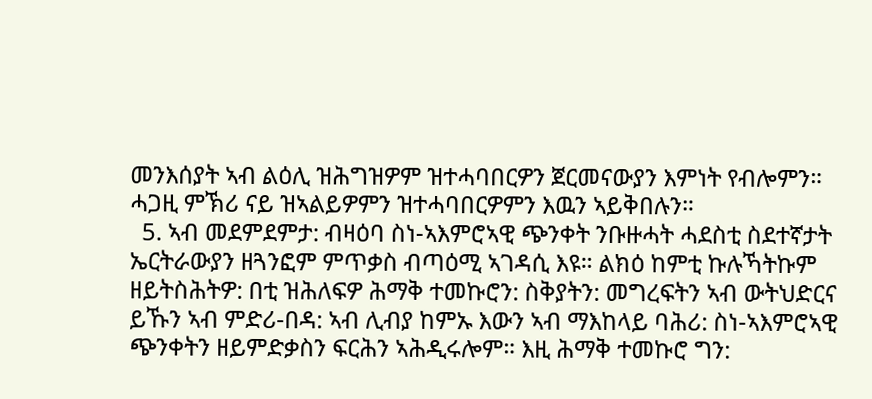መንእሰያት ኣብ ልዕሊ ዝሕግዝዎም ዝተሓባበርዎን ጀርመናውያን እምነት የብሎምን። ሓጋዚ ምኽሪ ናይ ዝኣልይዎምን ዝተሓባበርዎምን እዉን ኣይቅበሉን።
  5. ኣብ መደምደምታ: ብዛዕባ ስነ-ኣእምሮኣዊ ጭንቀት ንቡዙሓት ሓደስቲ ስደተኛታት ኤርትራውያን ዘጓንፎም ምጥቃስ ብጣዕሚ ኣገዳሲ እዩ። ልክዕ ከምቲ ኩሉኻትኩም ዘይትስሕትዎ: በቲ ዝሕለፍዎ ሕማቅ ተመኩሮን: ስቅያትን: መግረፍትን ኣብ ውትህድርና ይኹን ኣብ ምድሪ-በዳ: ኣብ ሊብያ ከምኡ እውን ኣብ ማእከላይ ባሕሪ: ስነ-ኣእምሮኣዊ ጭንቀትን ዘይምድቃስን ፍርሕን ኣሕዲሩሎም። እዚ ሕማቅ ተመኩሮ ግን: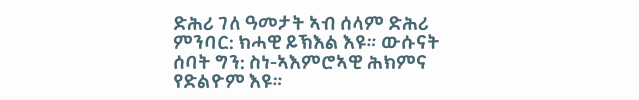ድሕሪ ገለ ዓመታት ኣብ ሰላም ድሕሪ ምንባር: ክሓዊ ይኽእል እዩ። ውሱናት ሰባት ግን: ስነ-ኣእምሮኣዊ ሕክምና የድልዮም እዩ።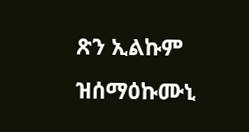ጽን ኢልኩም ዝሰማዕኩሙኒ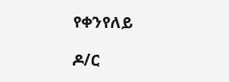የቀንየለይ

ዶ/ር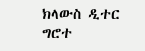ክላውስ ዲተር ግሮተ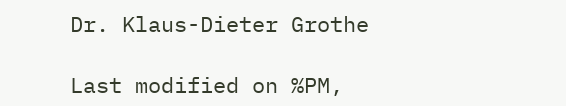Dr. Klaus-Dieter Grothe

Last modified on %PM,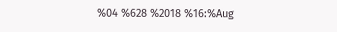%04 %628 %2018 %16:%Aug